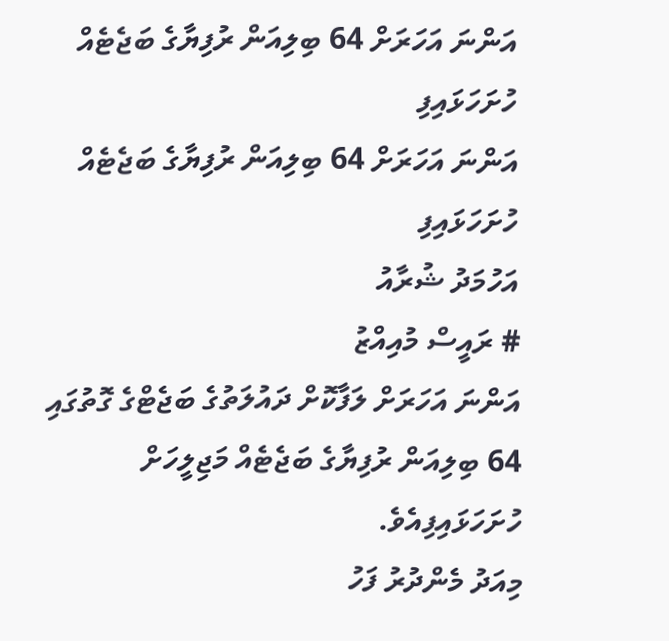އަންނަ އަހަރަށް 64 ބިލިއަން ރުފިޔާގެ ބަޖެޓެއް ހުށަހަޅައިފި
އަންނަ އަހަރަށް 64 ބިލިއަން ރުފިޔާގެ ބަޖެޓެއް ހުށަހަޅައިފި
އަހުމަދު ޝުރާއު
# ރައީސް މުއިއްޒު
އަންނަ އަހަރަށް ލަފާކޮށް ދައުލަތުގެ ބަޖެޓްގެ ގޮތުގައި 64 ބިލިއަން ރުފިޔާގެ ބަޖެޓެއް މަޖިލީހަށް ހުށަހަޅައިފިއެވެ.
މިއަދު މެންދުރު ފަހު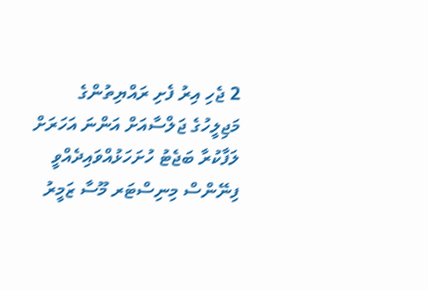2 ޖެހި އިރު ފެށި ރައްޔިތުންގެ މަޖިލީހުގެ ޖަލްސާއަށް އަންނަ އަހަރަށް ލަފާކުރާ ބަޖެޓު ހުށަހަޅުއްވައިދެއްވީ ފިނޭންސް މިނިސްޓަރ މޫސާ ޒަމީރު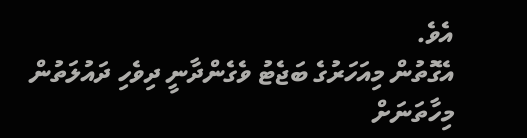އެވެ.
އެގޮތުން މިއަހަރުގެ ބަޖެޓު ވެގެންދާނީ ދިވެހި ދައުލަތުން މިހާތަނަށް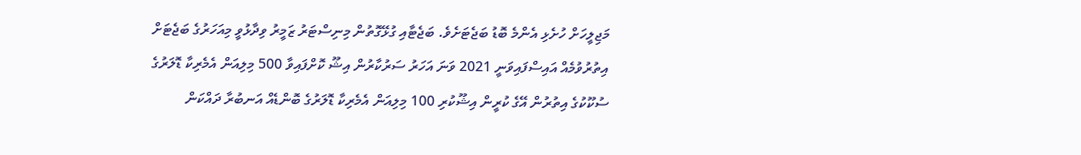މަޖިލީހަށް ހުށެޅި އެންމެ ބޮޑު ބަޖެޓަށެވެ. ބަޖެޓާއި ގުޅޭގޮތުން މިނިސްޓަރު ޒަމީރު ވިދާޅުވީ މިއަހަރުގެ ބަޖެޓަށް އިތުރުވުމެއް އައިސްފައިވަނީ 2021 ވަނަ އަހަރު ސަރުކާރުން އިޝޫ ކޮށްފައިވާ 500 މިލިއަން އެމެރިކާ ޑޮލަރުގެ ސުކޫކުގެ އިތުރުން އޭގެ ކުރީން އިޝޫކުރި 100 މިލިއަން އެމެރިކާ ޑޮލަރުގެ ބޮންޑެއް އަނބުރާ ދައްކަން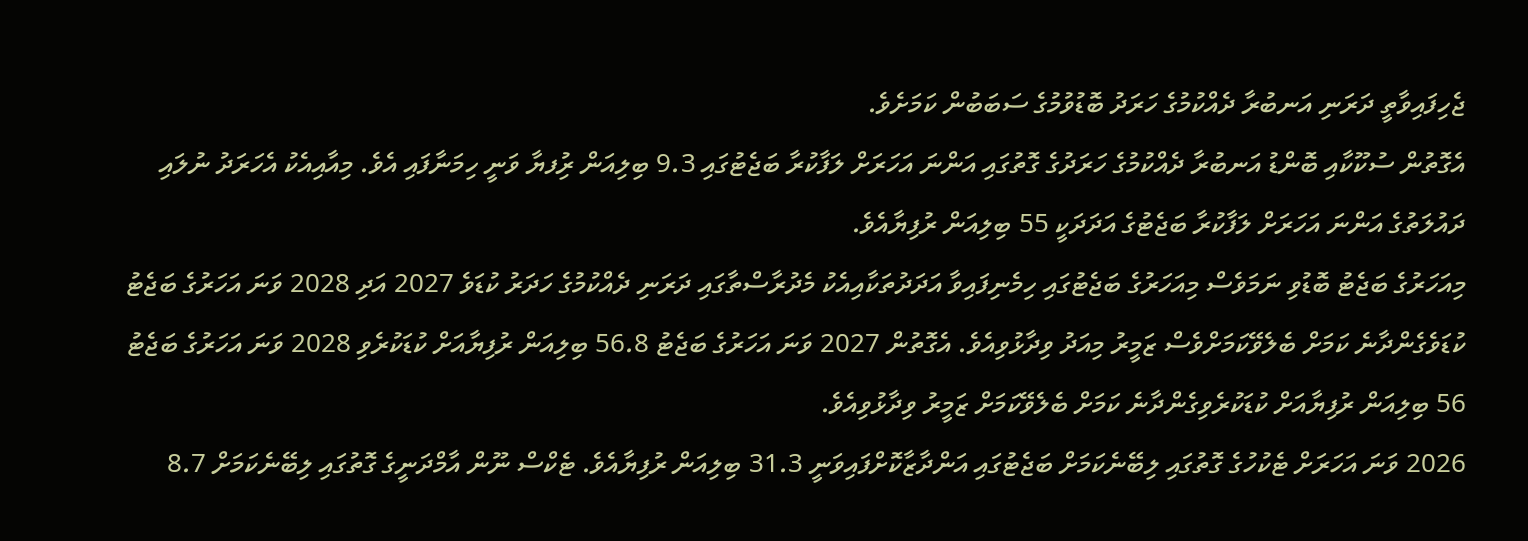ޖެހިފައިވާތީ ދަރަނި އަނބުރާ ދެއްކުމުގެ ހަރަދު ބޮޑުވުމުގެ ސަބަބުން ކަމަށެވެ.
އެގޮތުން ސުކޫކާއި ބޮންޑު އަނބުރާ ދެއްކުމުގެ ހަރަދުގެ ގޮތުގައި އަންނަ އަހަރަށް ލަފާކުރާ ބަޖެޓުގައި 9.3 ބިލިއަން ރުިފޔާ ވަނީ ހިމަނާފައި އެވެ. މިއާއިއެކު އެހަރަދު ނުލައި ދައުލަތުގެ އަންނަ އަހަރަށް ލަފާކުރާ ބަޖެޓުގެ އަދަދަކީ 55 ބިލިއަން ރުފިޔާއެވެ.
މިއަހަރުގެ ބަޖެޓު ބޮޑުވި ނަމަވެސް މިއަހަރުގެ ބަޖެޓުގައި ހިމެނިފައިވާ އަދަދުތަކާއިއެކު މެދުރާސްތާގައި ދަރަނި ދެއްކުމުގެ ހަދަރު ކުޑަވެ 2027 އަދި 2028 ވަނަ އަހަރުގެ ބަޖެޓު ކުޑަވެގެންދާނެ ކަމަށް ބެލެވޭކަމަށްވެސް ޒަމީރު މިއަދު ވިދާޅުވިއެވެ. އެގޮތުން 2027 ވަނަ އަހަރުގެ ބަޖެޓު 56.8 ބިލިއަން ރުފިޔާއަށް ކުޑަކުރެވި 2028 ވަނަ އަހަރުގެ ބަޖެޓު 56 ބިލިއަން ރުފިޔާއަށް ކުޑަކުރެވިގެންދާނެ ކަމަށް ބެލެވޭކަމަށް ޒަމީރު ވިދާޅުވިއެވެ.
2026 ވަނަ އަހަރަށް ޓެކުހުގެ ގޮތުގައި ލިބޭނެކަމަށް ބަޖެޓުގައި އަންދާޒާކޮށްފައިވަނީ 31.3 ބިލިއަން ރުފިޔާއެވެ. ޓެކްސް ނޫން އާމްދަނީގެ ގޮތުގައި ލިބޭނެކަމަށް 8.7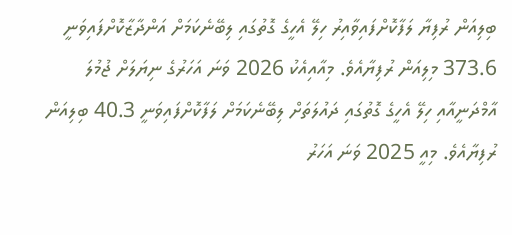ބިލިއަން ރުފިޔާ ލަފާކޮށްފައިވާއިރު ހިލޭ އެހީގެ ގޮތުގައި ލިބޭނެކަމަށް އަންދާޒާކޮށްފައިވަނީ 373.6 މިލިއަން ރުފިޔާއެވެ. މިއާއިއެކު 2026 ވަނަ އަހަރުގެ ނިޔަލަށް ޖުމުލަ އާމްދަނީއާއި ހިލޭ އެހީގެ ގޮތުގައި ދައުލަތަށް ލިބޭނެކަމަށް ލަފާކޮށްފައިވަނީ 40.3 ބިލިއަން ރުފިޔާއެވެ. މިއީ 2025 ވަނަ އަހަރު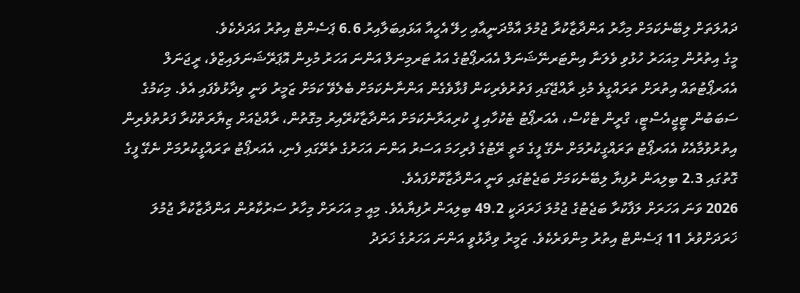ދައުލަތަށް ލިބޭނެކަމަށް މިހާރު އަންދާޒާކުރާ ޖުމުލަ އާމްދަނީއާއި ހިލޭ އެހީއާ އަޅައިބަލާއިރު 6.6 ޕަސެންޓް އިތުރު އަދަދެކެވެ.
މީގެ އިތުރުން މިއަހަރު ހުޅުވި ވެލަނާ އިންޓަރނޭޝަނަލް އެއަރޕޯޓުގެ އައު ޓަރމިނަލް އަންނަ އަހަރު މުޅިން އޮޕަރޭޝަނަލައިޒްވެ، ރީޖަނަލް އެއަރޕޯޓުތައް އިތުރަށް ތަރައްގީވެ މުޅި ރާއްޖޭގައި ފަތުރުވެރިކަން ފުޅާވެގެން އަންނާނެކަމަށް ބެލެވޭ ކަމަށް ޒަމީރު ވަނީ ވިދާޅުވެފައި އެވެ. މިކަމުގެ ސަބަބުން ޓީޖީއެސްޓީ، ގްރީން ޓެކްސް، އެއަރޕޯޓު ޓެކުހާއި ފީ ކުރިއަރާނެކަމަށް އަންދާޒާކުރޭއިރު މިގޮތުން، ރާއްޖެއަށް ޒިޔާރަތްކުރާ ފަރުތުވެރިން އިތުރުވުމާއެކު އެއަރޕޯޓު ތަރައްގީކުރުމަށް ނެގޭ ފީގެ މަތީ ރޭޓުގެ ފުރިހަމަ އަސަރު އަންނަ އަހަރުގެ ތެރޭގައި ފެނި، އެއަރޕޯޓު ތަރައްގީކުރުމަށް ނެގޭ ފީގެ ގޮތުގައި 2.3 ބިލިއަން ރުފިޔާ ލިބޭނެކަމަށް ބަޖެޓުގައި ވަނީ އަންދާޒާކޮށްފައެވެ.
2026 ވަނަ އަހަރަށް ލަފާކުރާ ބަޖެޓުގެ ޖުމުލަ ޚަރަދަކީ 49.2 ބިލިއަން ރުފިޔާއެވެ. މިއީ މި އަހަރަށް މިހާރު ސަރުކާރުން އަންދާޒާކުރާ ޖުމުލަ ޚަރަދަށްވުރެ 11 ޕަސެންޓް އިތުރު މިންވަރެކެވެ. ޒަމީރު ވިދާޅުވީ އަންނަ އަހަރުގެ ޚަރަދު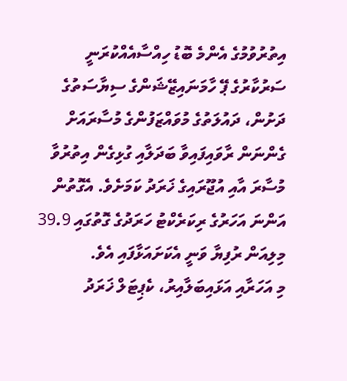އިތުރުވުމުގެ އެންމެ ބޮޑު ހިއްސާއެއްކުރަނީ ސަރުކާރުގެ ޕޭ ހާމަނައިޒޭޝަންގެ ސިޔާސަތުގެ ދަށުން، ދައުލަތުގެ މުވައްޒަފުންގެ މުސާރައަށް ގެންނަން ރާވައިފައިވާ ބަދަލާއި ގުޅިގެން އިތުރުވާ މުސާރަ އާއި އުޖޫރައިގެ ޚަރަދު ކަމަށެވެ. އެގޮތުން އަންނަ އަހަރުގެ ރިކަރެކްޓު ހަރަދުގެ ގޮތުގައި 39.9 މިލިއަން ރުފިޔާ ވަނީ އެކަށައަޅާފައި އެވެ.
މި އަހަރާއި އަޅައިބަލާއިރު، ކެޕިޓަލް ޚަރަދު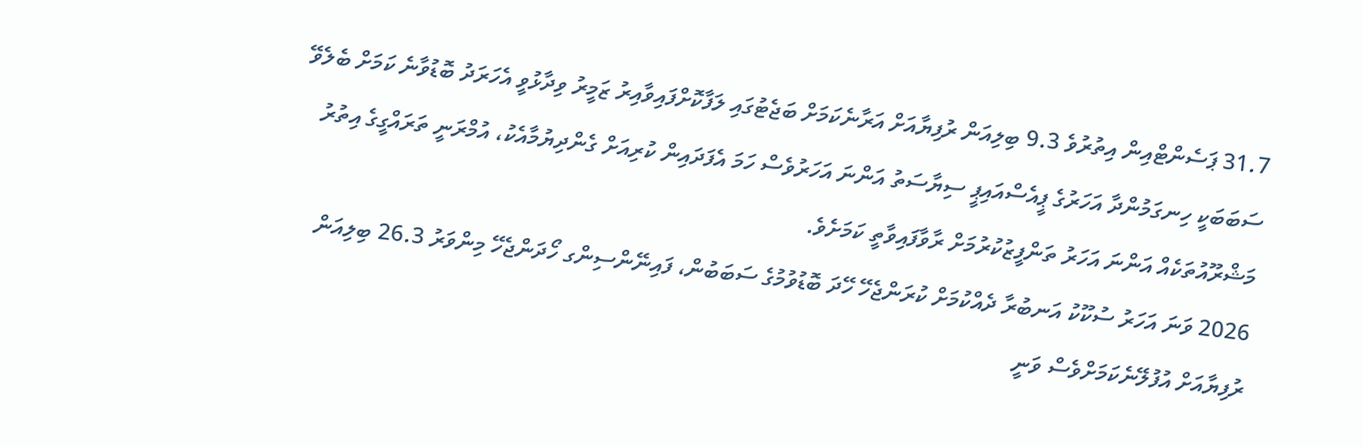31.7 ޕަސެންޓްއިން އިތުރުވެ 9.3 ބިލިއަން ރުފިޔާއަށް އަރާނެކަމަށް ބަޖެޓުގައި ލަފާކޮށްފައިވާއިރު ޒަމީރު ވިދާޅުވީ އެހަރަދު ބޮޑުވާނެ ކަމަށް ބެލެވޭ ސަބަބަކީ ހިނގަމުންދާ އަހަރުގެ ޕީއެސްއައިޕީ ސިޔާސަތު އަންނަ އަހަރުވެސް ހަމަ އެފަދައިން ކުރިއަށް ގެންދިޔުމާއެކު، އުމްރަނީ ތަރައްގީގެ އިތުރު މަޝްރޫއުތަކެއް އަންނަ އަހަރު ތަންފީޒުކުރުމަށް ރާވާފައިވާތީ ކަމަށެވެ.
2026 ވަނަ އަހަރު ސުކޫކު އަނބުރާ ދެއްކުމަށް ކުރަންޖެހޭ ހޭދަ ބޮޑުވުމުގެ ސަބަބުން، ފައިނޭންސިންގ ހޯދަންޖެހޭ މިންވަރު 26.3 ބިލިއަން ރުފިޔާއަށް އުފުލޭނެކަމަށްވެސް ވަނީ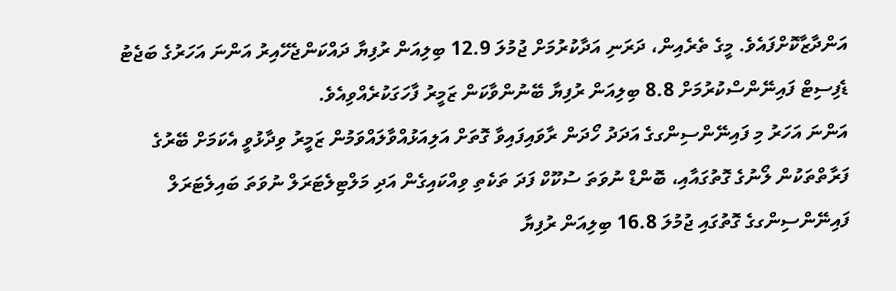އަންދާޒާކޮށްފައެވެ. މީގެ ތެރެއިން، ދަރަނި އަދާކުރުމަށް ޖުމުލަ 12.9 ބިލިއަން ރުފިޔާ ދައްކަންޖެހޭއިރު އަންނަ އަހަރުގެ ބަޖެޓު ޑެފިސިޓް ފައިނޭންސްކުރުމަށް 8.8 ބިލިއަން ރުފިޔާ ބޭނުންވާކަން ޒަމީރު ފާހަގަކުރެއްވިއެވެ.
އަންނަ އަހަރު މި ފައިނޭންސިންގގެ އަދަދު ހޯދަން ރާވައިފައިވާ ގޮތަށް އަލިއަޅުއްވާލައްވަމުން ޒަމީރު ވިދާޅުވީ އެކަމަށް ބޭރުގެ ފަރާތްތަކުން ލޯނުގެ ގޮތުގައާއި، ބޮންޑް ނުވަތަ ސުކޫކް ފަދަ ތަކެތި ވިއްކައިގެން އަދި މަލްޓިލެޓަރަލް ނުވަތަ ބައިލެޓަރަލް ފައިނޭންސިންގގެ ގޮތުގައި ޖުމުލަ 16.8 ބިލިއަން ރުފިޔާ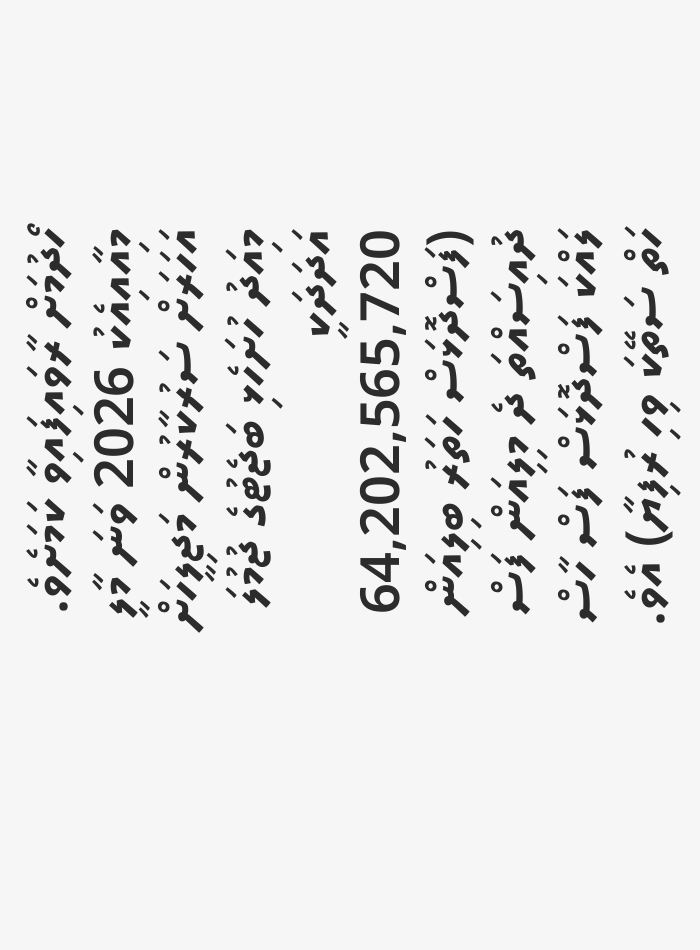ހޯދުމަށް ރާވައިފައިވާ ކަމަށެވެ.
މިއާއިއެކު 2026 ވަނަ މާލީ އަހަރަށް ސަރުކާރުން މަޖިލީހަށް މިއަދު ހުށަހެޅި ބަޖެޓުގެ ޖުމުލަ އަދަދަކީ 64,202,565,720 (ފަސްދޮޅަސް ހަތަރު ބިލިއަން ދުއިސައްތަ ދެ މިލިއަން ފަސް ލައްކަ ފަސްދޮޅަސް ފަސް ހާސް ހަތް ސަތޭކަ ވިހި ރުފިޔާ) އެވެ.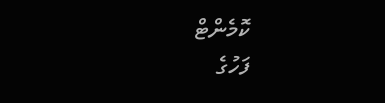ކޮމެންޓް
ފަހުގެ